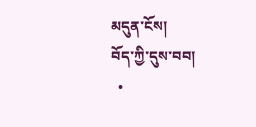མདུན་ངོས།
བོད་ཀྱི་དུས་བབ།
  •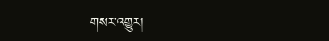གསར་འགྱུར།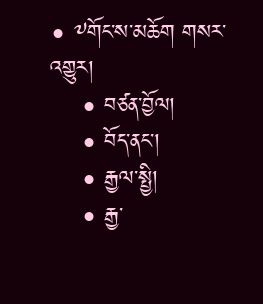• ༸གོང་ས་མཆོག གསར་འགྱུར།
    • བཙན་བྱོལ།
    • བོད་ནང་།
    • རྒྱལ་སྤྱི།
    • རྒྱ་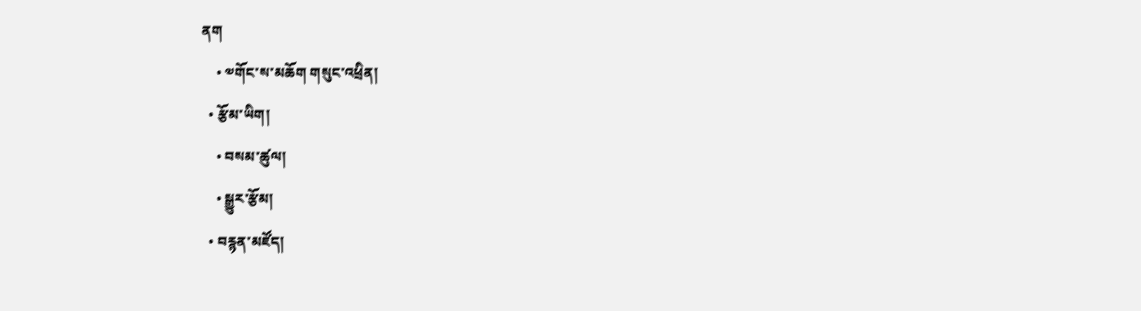ནག
    • ༧གོང་ས་མཆོག གསུང་འཕྲིན།
  • རྩོམ་ཡིག།
    • བསམ་ཚུལ།
    • སྒྱུར་རྩོམ།
  • བརྙན་མཛོད།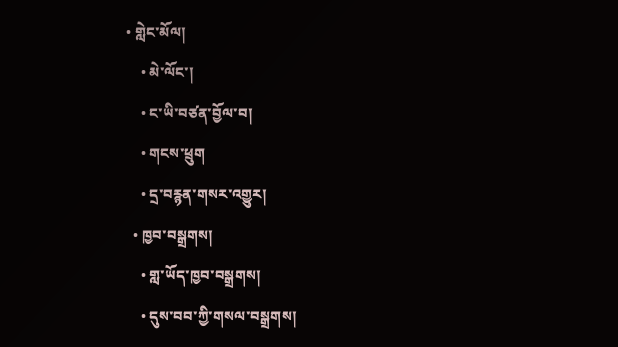• གླེང་མོལ།
    • མེ་ལོང་།
    • ང་ཡི་བཙན་བྱོལ་བ།
    • གངས་ཕྲུག
    • དྲ་བརྙན་གསར་འགྱུར།
  • ཁྱབ་བསྒྲགས།
    • གླ་ཡོད་ཁྱབ་བསྒྲགས།
    • དུས་བབ་ཀྱི་གསལ་བསྒྲགས།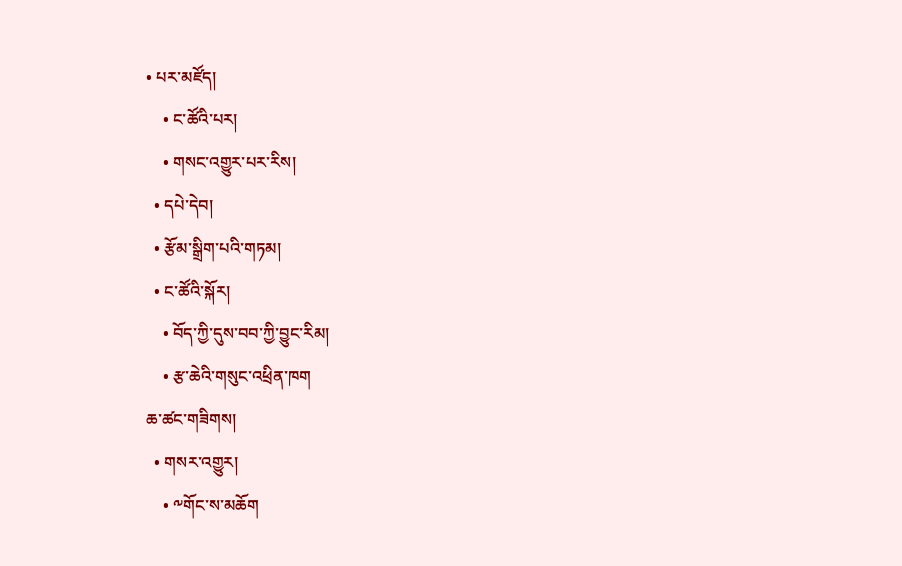• པར་མཛོད།
    • ང་ཚོའི་པར།
    • གསང་འགྱུར་པར་རིས།
  • དཔེ་དེབ།
  • རྩོམ་སྒྲིག་པའི་གཏམ།
  • ང་ཚོའི་སྐོར།
    • བོད་ཀྱི་དུས་བབ་ཀྱི་བྱུང་རིམ།
    • རྩ་ཆེའི་གསུང་འཕྲིན་ཁག
ཆ་ཚང་གཟིགས།
  • གསར་འགྱུར།
    • ༸གོང་ས་མཆོག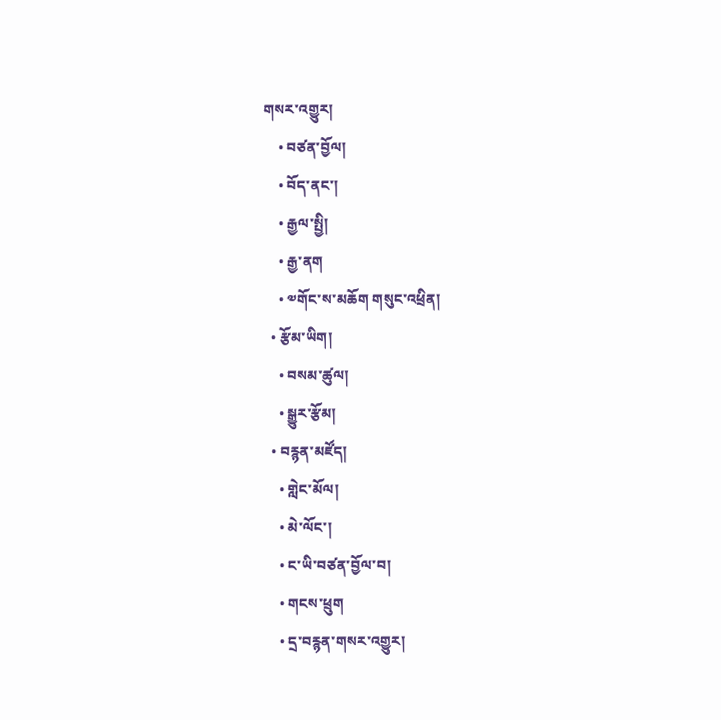གསར་འགྱུར།
    • བཙན་བྱོལ།
    • བོད་ནང་།
    • རྒྱལ་སྤྱི།
    • རྒྱ་ནག
    • ༧གོང་ས་མཆོག གསུང་འཕྲིན།
  • རྩོམ་ཡིག།
    • བསམ་ཚུལ།
    • སྒྱུར་རྩོམ།
  • བརྙན་མཛོད།
    • གླེང་མོལ།
    • མེ་ལོང་།
    • ང་ཡི་བཙན་བྱོལ་བ།
    • གངས་ཕྲུག
    • དྲ་བརྙན་གསར་འགྱུར།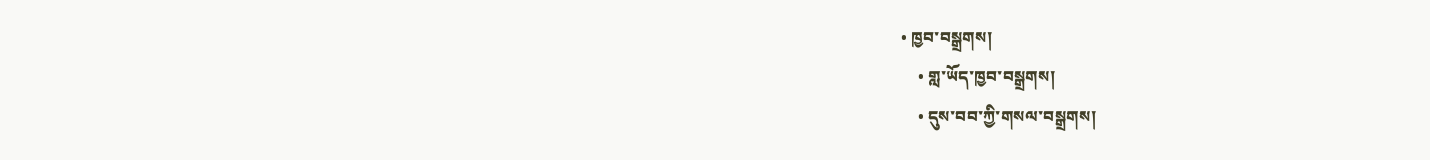• ཁྱབ་བསྒྲགས།
    • གླ་ཡོད་ཁྱབ་བསྒྲགས།
    • དུས་བབ་ཀྱི་གསལ་བསྒྲགས།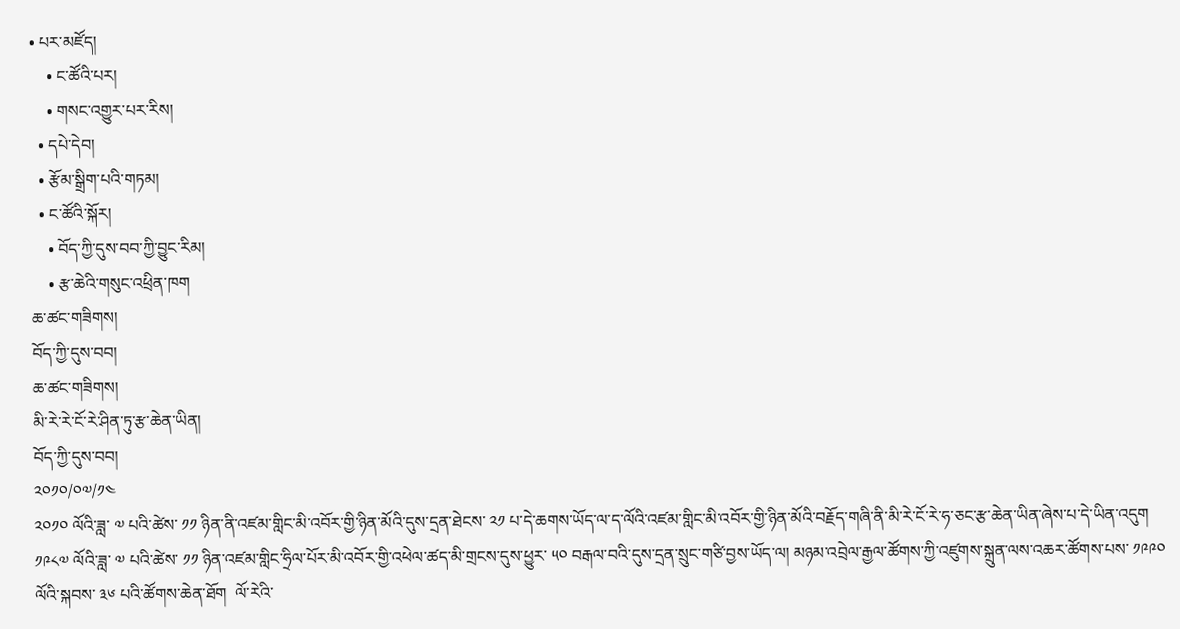• པར་མཛོད།
    • ང་ཚོའི་པར།
    • གསང་འགྱུར་པར་རིས།
  • དཔེ་དེབ།
  • རྩོམ་སྒྲིག་པའི་གཏམ།
  • ང་ཚོའི་སྐོར།
    • བོད་ཀྱི་དུས་བབ་ཀྱི་བྱུང་རིམ།
    • རྩ་ཆེའི་གསུང་འཕྲིན་ཁག
ཆ་ཚང་གཟིགས།
བོད་ཀྱི་དུས་བབ།
ཆ་ཚང་གཟིགས།
མི་རེ་རེ་ངོ་རེ་ཤིན་ཏུ་རྩ་ཆེན་ཡིན།
བོད་ཀྱི་དུས་བབ།
༢༠༡༠/༠༧/༡༤
༢༠༡༠ ལོའི་ཟླ་ ༧ པའི་ཚེས་ ༡༡ ཉིན་ནི་འཛམ་གླིང་མི་འབོར་གྱི་ཉིན་མོའི་དུས་དྲན་ཐེངས་ ༢༡ པ་དེ་ཆགས་ཡོད་ལ་ད་ལོའི་འཛམ་གླིང་མི་འབོར་གྱི་ཉིན་མོའི་བརྗོད་གཞི་ནི་མི་རེ་ངོ་རེ་ཧ་ཅང་རྩ་ཆེན་ཡིན་ཞེས་པ་དེ་ཡིན་འདུག ༡༩༨༧ ལོའི་ཟླ་ ༧ པའི་ཚེས་ ༡༡ ཉིན་འཛམ་གླིང་ཧྲིལ་པོར་མི་འབོར་གྱི་འཕེལ་ཚད་མི་གྲངས་དུས་ཕྱུར་ ༥༠ བརྒལ་བའི་དུས་དྲན་སྲུང་གཙི་བྱས་ཡོད་ལ། མཉམ་འབྲེལ་རྒྱལ་ཚོགས་ཀྱི་འཛུགས་སྐྲུན་ལས་འཆར་ཚོགས་པས་ ༡༩༩༠ ལོའི་སྐབས་ ༣༦ པའི་ཚོགས་ཆེན་ཐོག  ལོ་རེའི་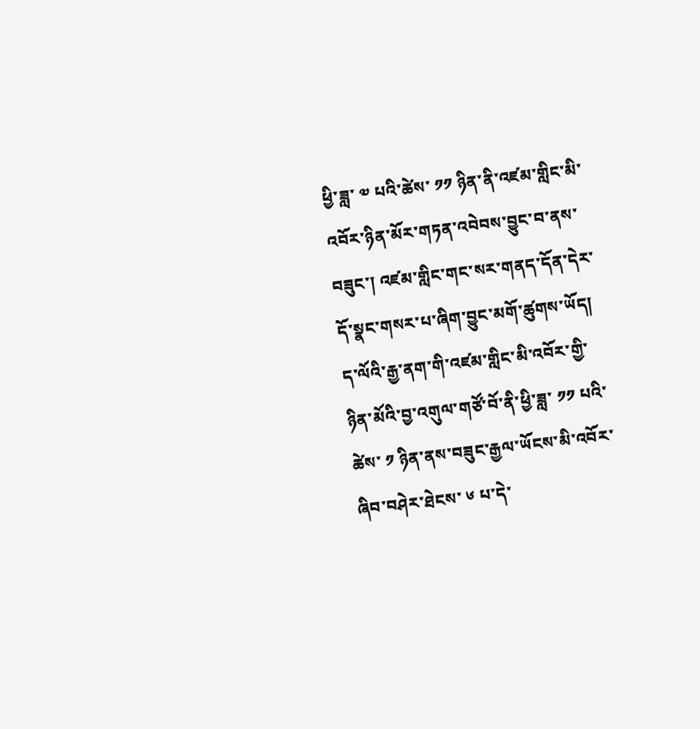ཕྱི་ཟླ་ ༧ པའི་ཚེས་ ༡༡ ཉིན་ནི་འཛམ་གླིང་མི་འབོར་ཉིན་མོར་གཏན་འབེབས་བྱུང་བ་ནས་བཟུང་། འཛམ་གླིང་གང་སར་གནད་དོན་དེར་དོ་སྣང་གསར་པ་ཞིག་བྱུང་མགོ་ཚུགས་ཡོད།
ད་ལོའི་རྒྱ་ནག་གི་འཛམ་གླིང་མི་འབོར་གྱི་ཉིན་མོའི་བྱ་འགུལ་གཙོ་བོ་ནི་ཕྱི་ཟླ་ ༡༡ པའི་ཚེས་ ༡ ཉིན་ནས་བཟུང་རྒྱལ་ཡོངས་མི་འབོར་ཞིབ་བཤེར་ཐེངས་ ༦ པ་དེ་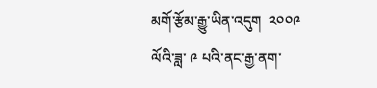མགོ་རྩོམ་རྒྱུ་ཡིན་འདུག  ༢༠༠༩ ལོའི་ཟླ་ ༩ པའི་ནང་རྒྱ་ནག་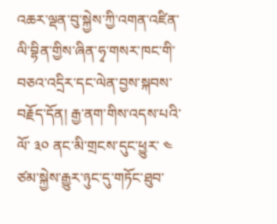འཆར་ལྡན་བུ་སྐྱེས་ཀྱི་འགན་འཛིན་ལི་བྷིན་གྱིས་ཞིན་ཧྭ་གསར་ཁང་གི་བཅའ་འདྲིར་དང་ལེན་བྱས་སྐབས་བརྗོད་དོན། རྒྱ་ནག་གིས་འདས་པའི་ལོ་ ༣༠ ནང་མི་གྲངས་དུང་ཕྱུར་ ༤ ཙམ་སྐྱེས་རྒྱུར་ཉུང་དུ་གཏོང་ཐུབ་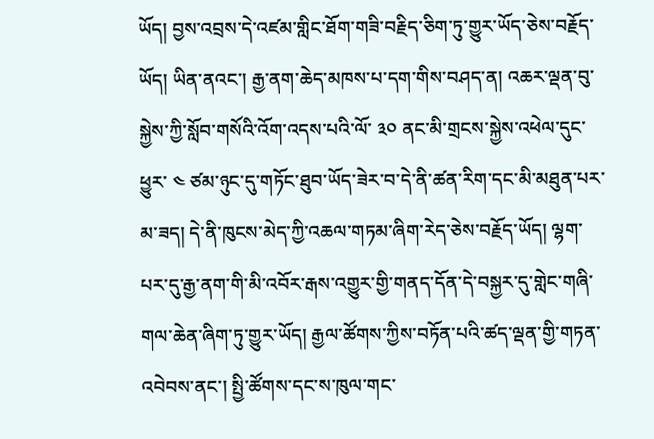ཡོད། བྱས་འབྲས་དེ་འཛམ་གླིང་ཐོག་གཟི་བརྗིད་ཅིག་ཏུ་གྱུར་ཡོད་ཅེས་བརྗོད་ཡོད། ཡིན་ནའང་། རྒྱ་ནག་ཆེད་མཁས་པ་དག་གིས་བཤད་ན། འཆར་ལྡན་བུ་སྐྱེས་ཀྱི་སློབ་གསོའི་འོག་འདས་པའི་ལོ་ ༣༠ ནང་མི་གྲངས་སྐྱེས་འཕེལ་དུང་ཕྱུར་ ༤ ཙམ་ཉུང་དུ་གཏོང་ཐུབ་ཡོད་ཟེར་བ་དེ་ནི་ཚན་རིག་དང་མི་མཐུན་པར་མ་ཟད། དེ་ནི་ཁུངས་མེད་ཀྱི་འཆལ་གཏམ་ཞིག་རེད་ཅེས་བརྗོད་ཡོད། ལྷག་པར་དུ་རྒྱ་ནག་གི་མི་འབོར་རྒས་འགྱུར་གྱི་གནད་དོན་དེ་བསྐྱར་དུ་གླེང་གཞི་གལ་ཆེན་ཞིག་ཏུ་གྱུར་ཡོད། རྒྱལ་ཚོགས་ཀྱིས་བཏོན་པའི་ཚད་ལྡན་གྱི་གཏན་འབེབས་ནང་། སྤྱི་ཚོགས་དང་ས་ཁུལ་གང་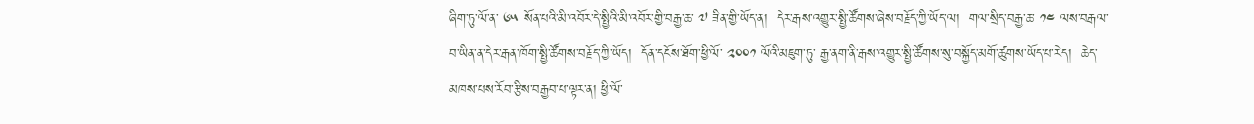ཞིག་ཏུ་ལོ་ན་ ༦༥ སོན་པའི་མི་འབོར་དེ་སྤྱིའི་མི་འབོར་གྱི་བརྒྱ་ཆ་ ༧ ཟིན་གྱི་ཡོད་ན།  དེར་རྒས་འགྱུར་སྤྱི་ཚོགས་ཞེས་བརྗོད་ཀྱི་ཡོད་ལ།  གལ་སྲིད་བརྒྱ་ཆ་ ༡༤ ལས་བརྒལ་བ་ཡིན་ན་དེར་རྒན་ཁོག་སྤྱི་ཚོགས་བརྗོད་ཀྱི་ཡོད།  དོན་དངོས་ཐོག་ཕྱི་ལོ་ ༢༠༠༡ ལོའི་མཇུག་ཏུ་ རྒྱ་ནག་ནི་རྒས་འགྱུར་སྤྱི་ཚོགས་སུ་བསྐྱོད་མགོ་ཚུགས་ཡོད་པ་རེད།  ཆེད་མཁས་པས་རོབ་རྩིས་བརྒྱབ་པ་ལྟར་ན། ཕྱི་ལོ་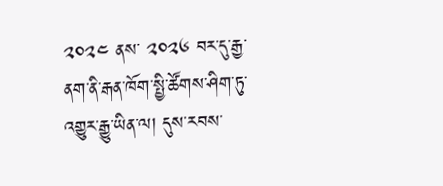༢༠༢༤ ནས་ ༢༠༢༦ བར་དུ་རྒྱ་ནག་ནི་རྒན་ཁོག་སྤྱི་ཚོགས་ཤིག་ཏུ་འགྱུར་རྒྱུ་ཡིན་ལ། དུས་རབས་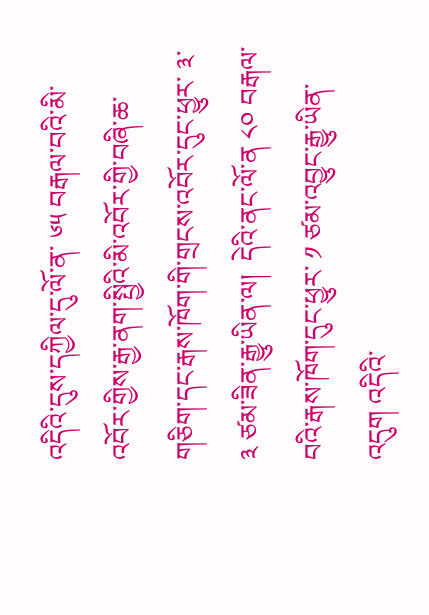འདིའི་དུས་དཀྱིལ་དུ་ལོ་ན་ ༦༥ བརྒལ་བའི་མི་འབོར་གྱིས་རྒྱ་ནག་སྤྱིའི་མི་འབོར་གྱི་བཞི་ཆ་གཅིག་དང་རྒས་ཁོག་གི་གྲངས་འབོར་དུང་ཕྱུར་ ༣་༣ ཙམ་ཟིན་རྒྱུ་ཡིན་ལ།  དེའི་ནང་ལོ་ན ༨༠ བརྒལ་བའི་རྒས་ཁོག་དུང་ཕྱུར་ ༡ ཙམ་འབྱུང་རྒྱུ་ཡིན་འདུག འདིའི་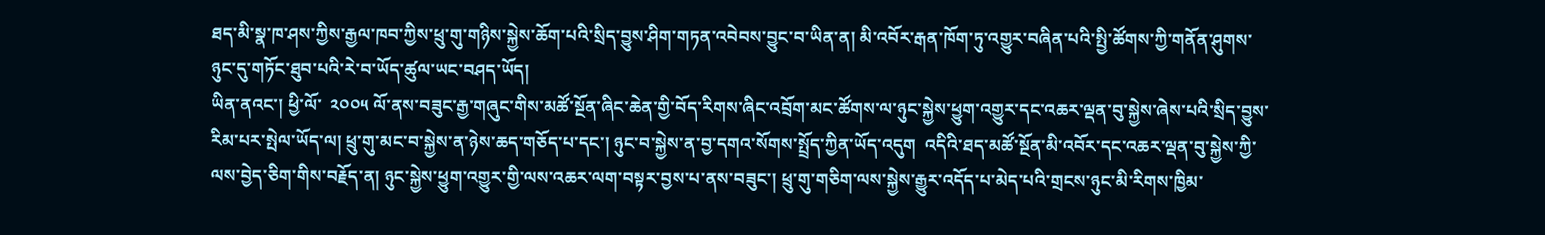ཐད་མི་སྣ་ཁ་ཤས་ཀྱིས་རྒྱལ་ཁབ་ཀྱིས་ཕྲུ་གུ་གཉིས་སྐྱེས་ཆོག་པའི་སྲིད་བྱུས་ཤིག་གཏན་འབེབས་བྱུང་བ་ཡིན་ན། མི་འབོར་རྒན་ཁོག་ཏུ་འགྱུར་བཞིན་པའི་སྤྱི་ཚོགས་ཀྱི་གནོན་ཤུགས་ཉུང་དུ་གཏོང་ཐུབ་པའི་རེ་བ་ཡོད་ཚུལ་ཡང་བཤད་ཡོད།
ཡིན་ནའང་། ཕྱི་ལོ་  ༢༠༠༥ ལོ་ནས་བཟུང་རྒྱ་གཞུང་གིས་མཚོ་སྔོན་ཞིང་ཆེན་གྱི་བོད་རིགས་ཞིང་འབྲོག་མང་ཚོགས་ལ་ཉུང་སྐྱེས་ཕྱུག་འགྱུར་དང་འཆར་ལྡན་བུ་སྐྱེས་ཞེས་པའི་སྲིད་བྱུས་རིམ་པར་སྤེལ་ཡོད་ལ། ཕྲུ་གུ་མང་བ་སྐྱེས་ན་ཉེས་ཆད་གཅོད་པ་དང་། ཉུང་བ་སྐྱེས་ན་བྱ་དགའ་སོགས་སྤྲོད་ཀྱིན་ཡོད་འདུག  འདིའི་ཐད་མཚོ་སྔོན་མི་འབོར་དང་འཆར་ལྡན་བུ་སྐྱེས་ཀྱི་ལས་བྱེད་ཅིག་གིས་བརྗོད་ན། ཉུང་སྐྱེས་ཕྱུག་འགྱུར་གྱི་ལས་འཆར་ལག་བསྟར་བྱས་པ་ནས་བཟུང་། ཕྲུ་གུ་གཅིག་ལས་སྐྱེས་རྒྱུར་འདོད་པ་མེད་པའི་གྲངས་ཉུང་མི་རིགས་ཁྱིམ་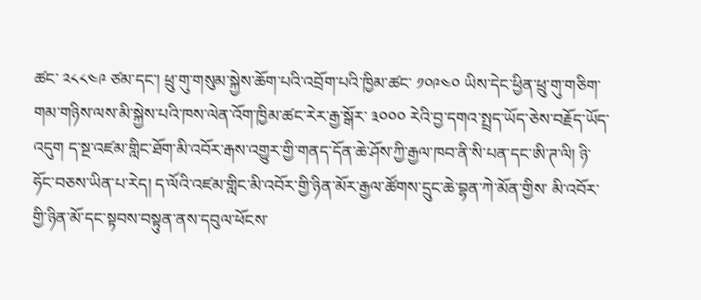ཚང་ ༢༨༨༤༩ ཙམ་དང་། ཕྲུ་གུ་གསུམ་སྐྱེས་ཆོག་པའི་འབྲོག་པའི་ཁྱིམ་ཚང་ ༡༠༩༤༠ ཡིས་དེང་ཕྱིན་ཕྲུ་གུ་གཅིག་གམ་གཉིས་ལས་མི་སྐྱེས་པའི་ཁས་ལེན་འོག་ཁྱིམ་ཚང་རེར་རྒྱ་སྒོར་ ༣༠༠༠ རེའི་བྱ་དགའ་སྤྲད་ཡོད་ཅེས་བརྗོད་ཡོད་འདུག ད་སྔ་འཛམ་གླིང་ཐོག་མི་འབོར་རྒས་འགྱུར་གྱི་གནད་དོན་ཆེ་ཤོས་ཀྱི་རྒྱལ་ཁབ་ནི་སི་པན་དང་ཨི་ཊ་ལི། ཉི་ཧོང་བཅས་ཡིན་པ་རེད། ད་ལོའི་འཛམ་གླིང་མི་འབོར་གྱི་ཉིན་མོར་རྒྱལ་ཚོགས་དྲུང་ཆེ་བྷན་ཀེ་མོན་གྱིས་ མི་འབོར་གྱི་ཉིན་མོ་དང་སྟབས་བསྟུན་ནས་དབུལ་ཕོངས་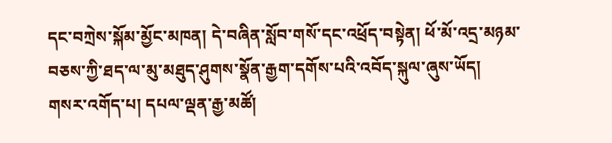དང་བཀྲེས་སྐོམ་མྱོང་མཁན། དེ་བཞིན་སློབ་གསོ་དང་འཕྲོད་བསྟེན། ཕོ་མོ་འདྲ་མཉམ་བཅས་ཀྱི་ཐད་ལ་མུ་མཐུད་ཤུགས་སྣོན་རྒྱག་དགོས་པའི་འབོད་སྐུལ་ཞུས་ཡོད།
གསར་འགོད་པ། དཔལ་ལྡན་རྒྱ་མཚོ།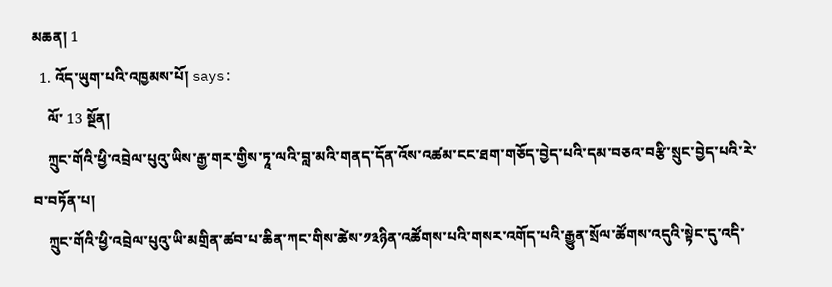མཆན། 1
  1. འོད་ཡུག་པའི་འཁྱམས་པོ། says:
    ལོ་ 13 སྔོན།
    ཀྲུང་གོའི་ཕྱི་འབྲེལ་པུའུ་ཡིས་རྒྱ་གར་གྱིས་ཏཱ་ལའི་བླ་མའི་གནད་དོན་འོས་འཚམ་ངང་ཐག་གཅོད་བྱེད་པའི་དམ་བཅའ་བརྩི་སྲུང་བྱེད་པའི་རེ་བ་བཏོན་པ།
    ཀྲུང་གོའི་ཕྱི་འབྲེལ་པུའུ་ཡི་མགྲིན་ཚབ་པ་ཆིན་ཀང་གིས་ཚེས་༡༣ཉིན་འཚོགས་པའི་གསར་འགོད་པའི་རྒྱུན་སྲོལ་ཚོགས་འདུའི་སྟེང་དུ་འདི་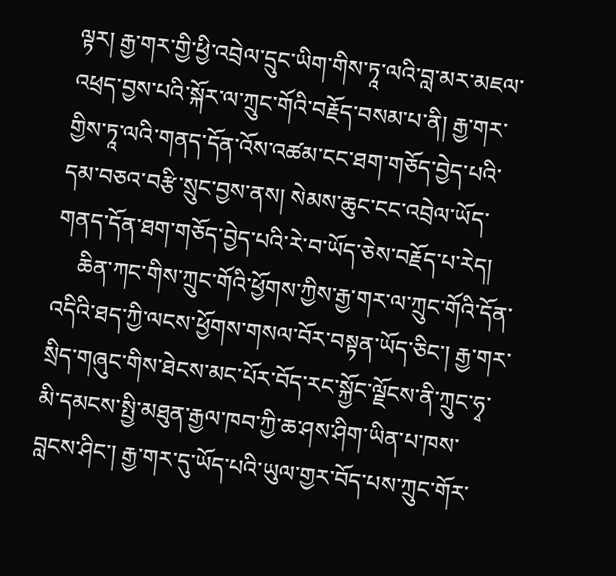ལྟར། རྒྱ་གར་གྱི་ཕྱི་འབྲེལ་དྲུང་ཡིག་གིས་ཏཱ་ལའི་བླ་མར་མཇལ་འཕྲད་བྱས་པའི་སྐོར་ལ་ཀྲུང་གོའི་བརྗོད་བསམ་པ་ནི། རྒྱ་གར་གྱིས་ཏཱ་ལའི་གནད་དོན་འོས་འཚམ་ངང་ཐག་གཅོད་བྱེད་པའི་དམ་བཅའ་བརྩི་སྲུང་བྱས་ནས། སེམས་ཆུང་ངང་འབྲེལ་ཡོད་གནད་དོན་ཐག་གཅོད་བྱེད་པའི་རེ་བ་ཡོད་ཅེས་བརྗོད་པ་རེད།
    ཆིན་ཀང་གིས་ཀྲུང་གོའི་ཕྱོགས་ཀྱིས་རྒྱ་གར་ལ་ཀྲུང་གོའི་དོན་འདིའི་ཐད་ཀྱི་ལངས་ཕྱོགས་གསལ་བོར་བསྟན་ཡོད་ཅིང་། རྒྱ་གར་སྲིད་གཞུང་གིས་ཐེངས་མང་པོར་བོད་རང་སྐྱོང་ལྗོངས་ནི་ཀྲུང་ཧྭ་མི་དམངས་སྤྱི་མཐུན་རྒྱལ་ཁབ་ཀྱི་ཆ་ཤས་ཤིག་ཡིན་པ་ཁས་བླངས་ཤིང་། རྒྱ་གར་དུ་ཡོད་པའི་ཡུལ་གྱར་བོད་པས་ཀྲུང་གོར་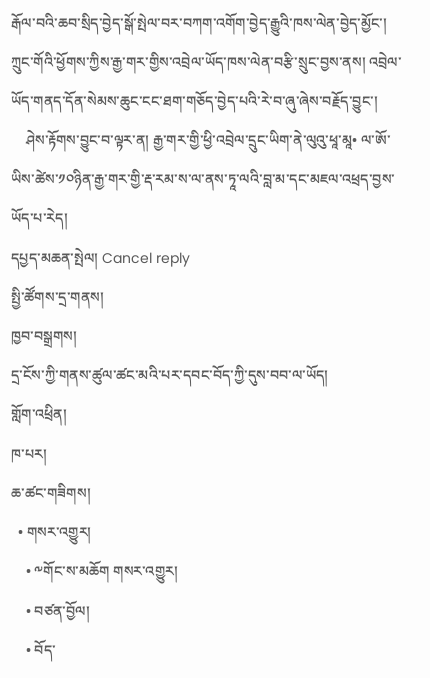རྒོལ་བའི་ཆབ་སྲིད་བྱེད་སྒོ་སྤེལ་བར་བཀག་འགོག་བྱེད་རྒྱུའི་ཁས་ལེན་བྱེད་མྱོང་། ཀྲུང་གོའི་ཕྱོགས་ཀྱིས་རྒྱ་གར་གྱིས་འབྲེལ་ཡོད་ཁས་ལེན་བརྩི་སྲུང་བྱས་ནས། འབྲེལ་ཡོད་གནད་དོན་སེམས་ཆུང་ངང་ཐག་གཅོད་བྱེད་པའི་རེ་བ་ཞུ་ཞེས་བརྗོད་བྱུང་།
    ཤེས་རྟོགས་བྱུང་བ་ལྟར་ན། རྒྱ་གར་གྱི་ཕྱི་འབྲེལ་དྲུང་ཡིག་ནེ་ལུའུ་ཕཱ་མཱ• ལ་ཨོ་ཡིས་ཚེས་༡༠ཉིན་རྒྱ་གར་གྱི་རྡ་རམ་ས་ལ་ནས་ཏཱ་ལའི་བླ་མ་དང་མཇལ་འཕྲད་བྱས་ཡོད་པ་རེད།
དཔྱད་མཆན་སྤེལ། Cancel reply
སྤྱི་ཚོགས་དྲ་གནས།
ཁྱབ་བསྒྲགས།
དྲ་ངོས་ཀྱི་གནས་ཚུལ་ཚང་མའི་པར་དབང་བོད་ཀྱི་དུས་བབ་ལ་ཡོད།
གློག་འཕྲིན།
ཁ་པར།
ཆ་ཚང་གཟིགས།
  • གསར་འགྱུར།
    • ༸གོང་ས་མཆོག གསར་འགྱུར།
    • བཙན་བྱོལ།
    • བོད་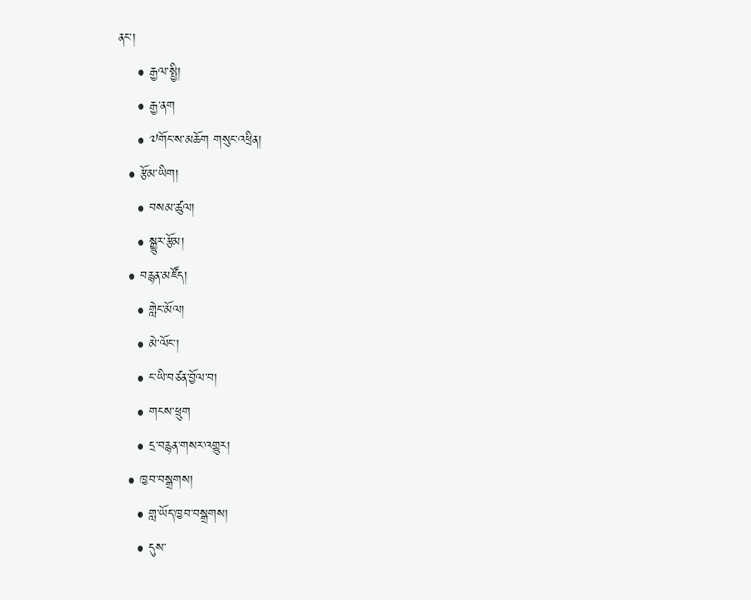ནང་།
    • རྒྱལ་སྤྱི།
    • རྒྱ་ནག
    • ༧གོང་ས་མཆོག གསུང་འཕྲིན།
  • རྩོམ་ཡིག།
    • བསམ་ཚུལ།
    • སྒྱུར་རྩོམ།
  • བརྙན་མཛོད།
    • གླེང་མོལ།
    • མེ་ལོང་།
    • ང་ཡི་བཙན་བྱོལ་བ།
    • གངས་ཕྲུག
    • དྲ་བརྙན་གསར་འགྱུར།
  • ཁྱབ་བསྒྲགས།
    • གླ་ཡོད་ཁྱབ་བསྒྲགས།
    • དུས་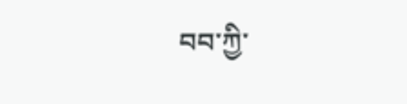བབ་ཀྱི་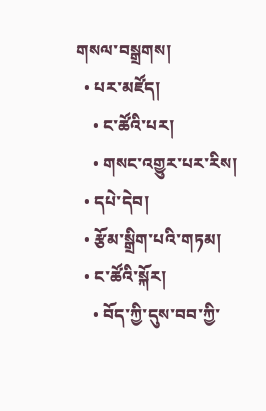གསལ་བསྒྲགས།
  • པར་མཛོད།
    • ང་ཚོའི་པར།
    • གསང་འགྱུར་པར་རིས།
  • དཔེ་དེབ།
  • རྩོམ་སྒྲིག་པའི་གཏམ།
  • ང་ཚོའི་སྐོར།
    • བོད་ཀྱི་དུས་བབ་ཀྱི་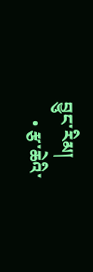བྱུང་རིམ།
    • རྩ་ཆེའི་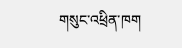གསུང་འཕྲིན་ཁག